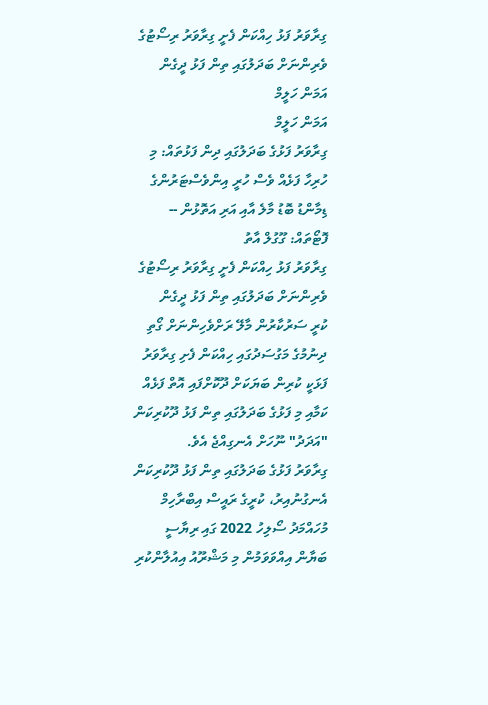ގިރާވަރު ފަޅު ހިއްކަން ފެށީ ގިރާވަރު ރިސޯޓުގެ ވެރިންނަށް ބަދަލުގައި ތިން ފަޅު ދީގެން
އަމަން ހަލީމް
އަމަން ހަލީމް
ގިރާވަރު ފަޅުގެ ބަދަލުގައި ދިން ފަޅުތައް: މި ހުރިހާ ފަޅެއް ވެސް ހުރީ އިންވެސްޓަރުންގެ ޑިމާންޑު ބޮޑު މާލެ އާއި އަރި އަތޮޅުން -- ފޮޓޯތައް: ގޫގުލް އާތު
ގިރާވަރު ފަޅު ހިއްކަން ފެށީ ގިރާވަރު ރިސޯޓުގެ ވެރިންނަށް ބަދަލުގައި ތިން ފަޅު ދީގެން
ކުރީ ސަރުކާރުން މާލޭ ރަށްވެހިންނަށް ގޯތި ދިނުމުގެ މަގުސަދުގައި ހިއްކަން ފެށި ގިރާވަރު ފަޅަކީ ކުރިން ބަޔަކަށް ދޫކޮށްފައި އޮތް ފަޅެއް ކަމާއި މި ފަޅުގެ ބަދަލުގައި ތިން ފަޅު ދޫކުރިކަން "އަދަދު" ނޫހަށް އެނގިއްޖެ އެވެ.
ގިރާވަރު ފަޅުގެ ބަދަލުގައި ތިން ފަޅު ދޫކުރިކަން އެނގުނުއިރު، ކުރީގެ ރައީސް އިބްރާހިމް މުހައްމަދު ސޯލިހު 2022 ގައި ރިޔާސީ ބަޔާން އިއްވަވަމުން މި މަޝްރޫއު އިއުލާންކުރި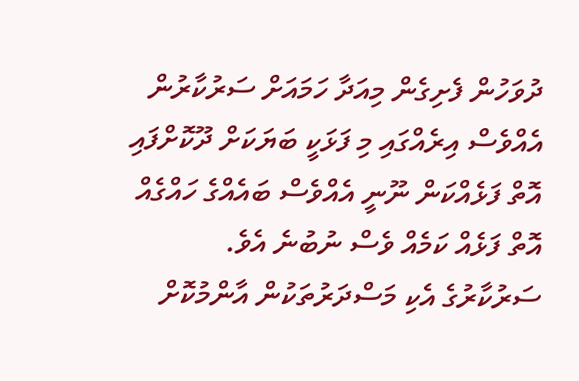ދުވަހުން ފެށިގެން މިއަދާ ހަމައަށް ސަރުކާރުން އެއްވެސް އިރެއްގައި މި ފަޅަކީ ބަޔަކަށް ދޫކޮށްފައި އޮތް ފަޅެއްކަން ނޫނީ އެއްވެސް ބައެއްގެ ހައްގެއް އޮތް ފަޅެއް ކަމެއް ވެސް ނުބުނެ އެވެ.
ސަރުކާރުގެ އެކި މަސްދަރުތަކުން އާންމުކޮށް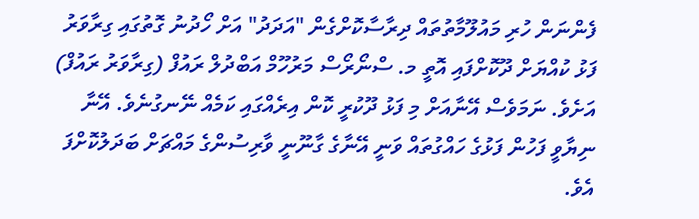ފެންނަން ހުރި މައުލޫމާތުތައް ދިރާސާކޮށްގެން "އަދަދު" އަށް ހޯދުނު ގޮތުގައި ގިރާވަރު ފަޅު ކުއްޔަށް ދޫކޮށްފައި އޮތީ މ. ސްނޯރޯސް މަރުހޫމް އަބްދުލް ރައުފް (ގިރާވަރު ރައުފް) އަށެވެ. ނަމަވެސް އޭނާއަށް މި ފަޅު ދޫކުރީ ކޮން އިރެއްގައި ކަމެއް ނޭނގުނެވެ. އޭނާ ނިޔާވީ ފަހުން ފަޅުގެ ހައްގުތައް ވަނީ އޭނާގެ ގާނޫނީ ވާރިސުންގެ މައްޗަށް ބަދަލުކޮށްފަ އެވެ.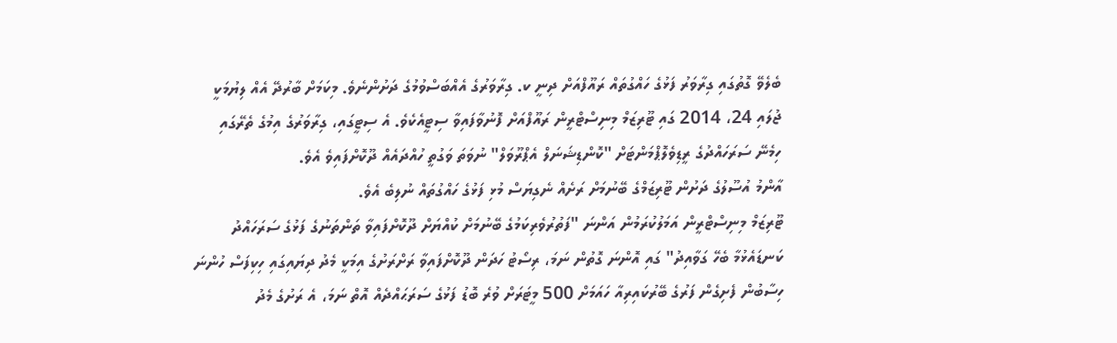ބެލެވޭ ގޮތުގައި ގިރާވަރު ފަޅުގެ ހައްގުތައް ރައޫފްއަށް ދިނީ ކ. ގިރާވަރުގެ އެއްބަސްވުމުގެ ދަށުންނެވެ. މިކަމަށް ބާރުދޭ އެއް ލިޔުމަކީ ޖުލައި 24، 2014 ގައި ޓޫރިޒަމް މިނިސްޓްރީން ރައޫފްއަށް ފޮނުވާފައިވާ ސިޓީއެކެވެ. އެ ސިޓީގައި، ގިރާވަރުގެ އިމުގެ ތެރޭގައި ހިމެނޭ ސަރަހައްދުގެ ރީޑިވެލޮޕްމަންޓަށް "ކޮންޑިޝަނަލް އެޕްރޫވަލް" ނުވަތަ ވަގުތީ ހުއްދައެއް ދޫކޮށްފައިވެ އެވެ.
އާންމު އުސޫލުގެ ދަށުން ޓޫރިޒަމްގެ ބޭނުމަށް ރަށެއް ނެގިޔަސް މުޅި ފަޅުގެ ހައްގުތައް ނުލިބެ އެވެ.
ޓޫރިޒަމް މިނިސްޓްރީން އަމަލުކުރަމުން އަންނަ "ފަތުރުވެރިކަމުގެ ބޭނުމަށް ކުއްޔަށް ދޫކޮށްފައިވާ ތަންތަނުގެ ފަޅުގެ ސަރަހައްދު ކަނޑައެޅުމާ ބެހޭ ގަވާއިދު" ގައި އޮންނަ ގޮތުން ނަމަ، ރިސޯޓު ހަދަން ދޫކޮށްފައިވާ ރަށްރަށުގެ އިމަކީ މެދު ދިޔައިގައި ހިކިފަސް ހުންނަ ހިސާބުން ފެށިގެން ފަރުގެ ބޭރުކައިރިއާ ހައަމަށް 500 މީޓަރަށް ވުރެ ބޮޑު ފަޅުގެ ސަރަޙައްދެއް އޮތް ނަމަ، އެ ރަށުގެ މެދު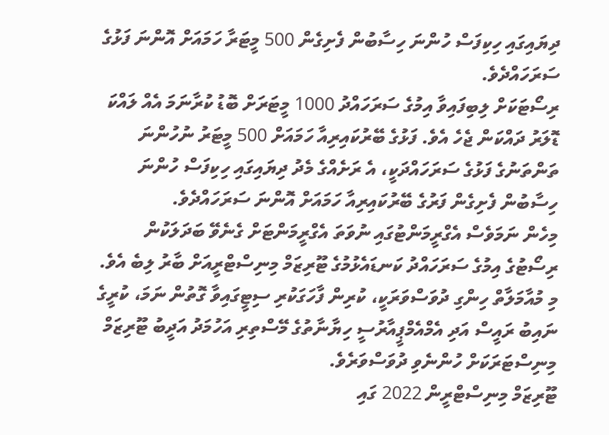ދިޔައިގައި ހިކިފަސް ހުންނަ ހިސާބުން ފެށިގެން 500 މީޓަރާ ހަމައަށް އޮންނަ ފަޅުގެ ސަރަހައްދެވެ.
ރިސޯޓަކަށް ލިބިފައިވާ އިމުގެ ސަރަހައްދު 1000 މީޓަރަށް ބޮޑު ކުރާނަމަ އެއް ލައްކަ ޑޮލަރު ދައްކަން ޖެހެ އެވެ. ފަޅުގެ ބޭރުކައިރިއާ ހަމައަށް 500 މީޓަރު ނުހުންނަ ތަންތަނުގެ ފަޅުގެ ސަރަހައްދަކީ، އެ ރަށެއްގެ މެދު ދިޔައިގައި ހިކިފަސް ހުންނަ ހިސާބުން ފެށިގެން ފަރުގެ ބޭރުކައިރިއާ ހަމައަށް އޮންނަ ސަރަހައްދެވެ.
މިހެން ނަމަވެސް އެގްރީމަންޓުގައި ނުވަތަ އެގްރީމަންޓަށް ގެނެވޭ ބަދަލަކުން ރިސޯޓުގެ އިމުގެ ސަރަހައްދު ކަނޑައެޅުމުގެ ޓޫރިޒަމް މިނިސްޓްރީއަށް ބާރު ލިބެ އެވެ. މި މުއާމަލާތް ހިންގި ދުވަސްވަރަކީ، ކުރިން ފާހަގަކުރި ސިޓީގައިވާ ގޮތުން ނަމަ، ކުރީގެ ނައިބު ރައީސް އަދި އެމްއެމްޕީއާރުސީ ހިޔާނާތުގެ މޭސްތިރި އަހުމަދު އަދީބު ޓޫރިޒަމް މިނިސްޓަރަކަށް ހުންނެވި ދުވަސްވަރެވެ.
ޓޫރިޒަމް މިނިސްޓްރީން 2022 ގައި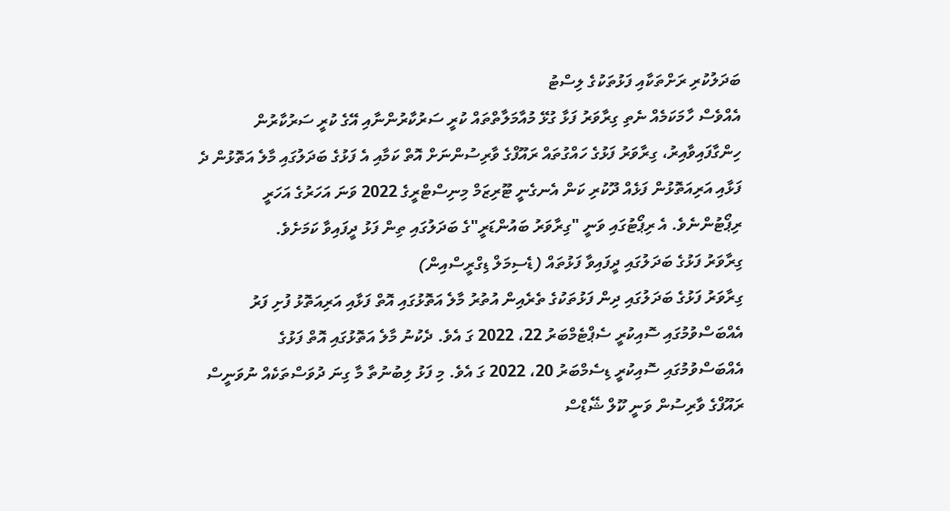ބަދަލުކުރި ރަށްތަކާއި ފަޅުތަކުގެ ލިސްޓު
އެއްވެސް ހާމަކަމެއް ނެތި ގިރާވަރު ފަޅާ ގުޅޭ މުއާމަލާތްތައް ކުރީ ސަރުކާރުންނާއި އޭގެ ކުރީ ސަރުކާރުން ހިންގާފައިވާއިރު، ގިރާވަރު ފަޅުގެ ހައްގުތައް ރައޫފްގެ ވާރިސުންނަށް އޮތް ކަމާއި އެ ފަޅުގެ ބަދަލުގައި މާލެ އަތޮޅުން ދެ ފަޅާއި އަރިއަތޮޅުން ފަޅެއް ދޫކުރި ކަން އެނގެނީ ޓޫރިޒަމް މިނިސްޓްރީގެ 2022 ވަނަ އަހަރުގެ އަހަރީ ރިޕޯޓުންނެވެ. އެ ރިޕޯޓުގައި ވަނީ "ގިރާވަރު ބައުންޑަރީ"ގެ ބަދަލުގައި ތިން ފަޅު ދީފައިވާ ކަމަށެވެ.
ގިރާވަރު ފަޅުގެ ބަދަލުގައި ދީފައިވާ ފަޅުތައް (ޑެސިމަލް ޑިގްރީސްއިން)
ގިރާވަރު ފަޅުގެ ބަދަލުގައި ދިން ފަޅުތަކުގެ ތެރެއިން އުތުރު މާލެ އަތޮޅުގައި އޮތް ފަޅާއި އަރިއަތޮޅު ފުށި ފަރު އެއްބަސްވުމުގައި ސޮއިކުރީ ސެޕްޓެމްބަރު 22، 2022 ގަ އެވެ. ދެކުނު މާލެ އަތޮޅުގައި އޮތް ފަޅުގެ އެއްބަސްވުމުގައި ސޮއިކުރީ ޑިސެމްބަރު 20، 2022 ގަ އެވެ. މި ފަޅު ލިބުނުތާ މާ ގިނަ ދުވަސްތަކެއް ނުވަނީސް ރައޫފްގެ ވާރިސުން ވަނީ ކޫލް ޝޭޑްސް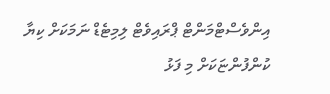އިންވެސްޓްމަންޓް ޕްރައިވެޓް ލިމިޓެޑް ނަމަކަށް ކިޔާ ކުންފުންޏަކަށް މި ފަޅު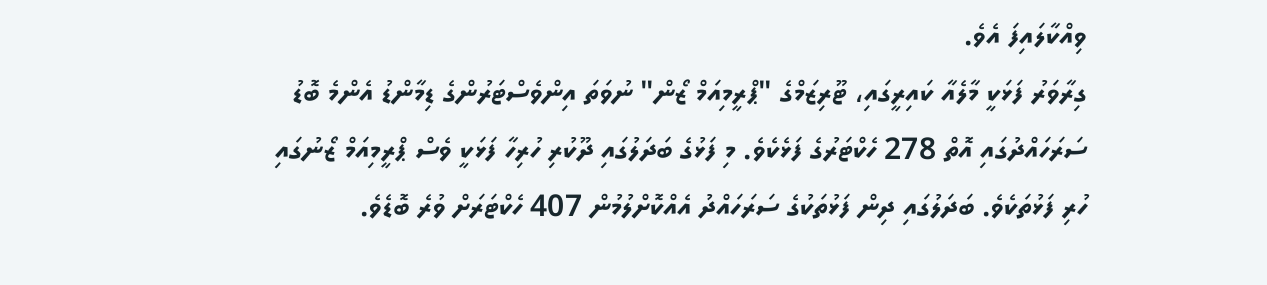ވިއްކާލައިފަ އެވެ.
ގިރާވަރު ފަޅަކީ މާލެއާ ކައިރީގައި، ޓޫރިޒަމްގެ "ޕްރީމިއަމް ޒޯން" ނުވަތަ އިންވެސްޓަރުންގެ ޑިމާންޑު އެންމެ ބޮޑު ސަރަހައްދުގައި އޮތް 278 ހެކްޓަރުގެ ފަޅެކެވެ. މި ފަޅުގެ ބަދަލުގައި ދޫކުރި ހުރިހާ ފަޅަކީ ވެސް ޕްރީމިއަމް ޒޯނުގައި ހުރި ފަޅުތަކެވެ. ބަދަލުގައި ދިން ފަޅުތަކުގެ ސަރަހައްދު އެއްކޮށްލުމުން 407 ހެކްޓަރަށް ވުރެ ބޮޑެވެ.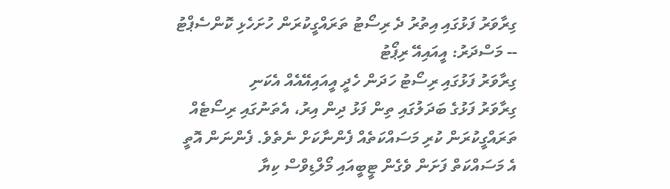ގިރާވަރު ފަޅުގައި އިތުރު ދެ ރިސޯޓު ތަރައްގީކުރަން ހުށަހެޅި ކޮންސެޕްޓު -- މަސްދަރު: އީއައިއޭ ރިޕޯޓު
ގިރާވަރު ފަޅުގައި ރިސޯޓު ހަދަން ހެދީ އީއައިއޭއެއް އެކަނި
ގިރާވަރު ފަޅުގެ ބަދަލުގައި ތިން ފަޅު ދިން އިރު، އެތަނުގައި ރިސޯޓެއް ތަރައްގީކުރަން ކުރި މަސައްކަތެއް ފެންނާކަށް ނެތެވެ. ފެންނަން އޮތީ އެ މަސައްކަތް ފަށަން ވެގެން ޓީބީއައި މޯލްޑިވްސް ކިޔާ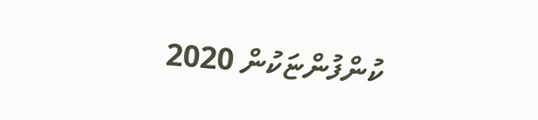ކުންފުންޏަކުން 2020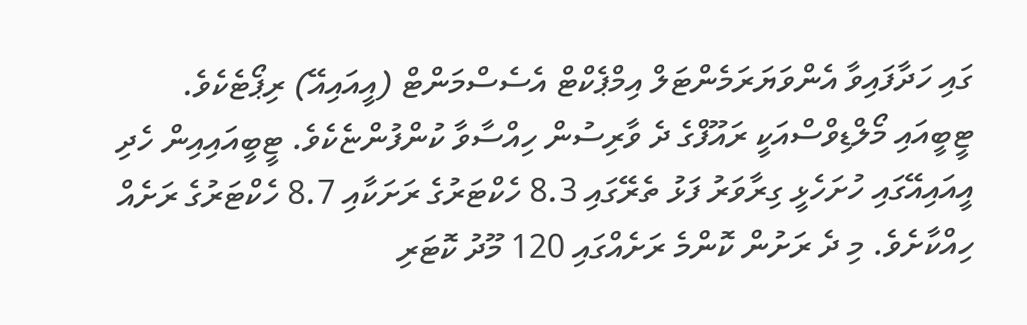ގައި ހަދާފައިވާ އެންވަޔަރަމެންޓަލް އިމްޕެކްޓް އެސެސްމަންޓް (އީއައިއޭ) ރިޕޯޓެކެވެ.
ޓީބީއައި މޯލްޑިވްސްއަކީ ރައޫފްގެ ދެ ވާރިސުން ހިއްސާވާ ކުންފުންޏެކެވެ. ޓީބީއައިއިން ހެދި އީއައިއޭގައި ހުށަހެޅީ ގިރާވަރު ފަޅު ތެރޭގައި 8.3 ހެކްޓަރުގެ ރަށަކާއި 8.7 ހެކްޓަރުގެ ރަށެއް ހިއްކާށެވެ. މި ދެ ރަށުން ކޮންމެ ރަށެއްގައި 120 މޫދު ކޮޓަރި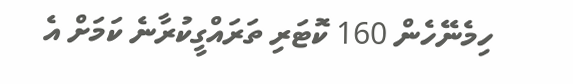ހިމެނޭހެން 160 ކޮޓަރި ތަރައްގީކުރާނެ ކަމަށް އެ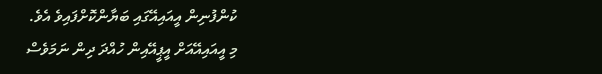ކުންފުނިން އީއައިއޭގައި ބަޔާންކޮށްފައިވެ އެވެ.
މި އީއައިއޭއަށް އީޕީއޭއިން ހުއްދަ ދިން ނަމަވެސް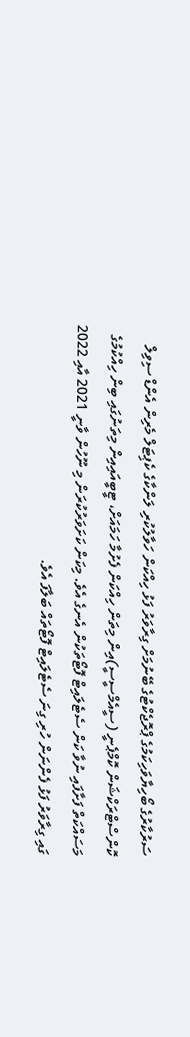ސަރުކާރުގެ ބޯހިޔާވަހިކަމުގެ ޕްރޮޖެކްޓުގެ ބޭނުމަށް ގިރާވަރު ފަޅު ހިއްކަން ހަވާލުކުރި ލަންކާގެ ކެޕިޓަލް މެރިން އެންޑް ސިވިލް ކޮންސްޓްރަކްޝަން ކޮމްޕެނީ (ސީއެމްސީސީ)އިން މިތަން ހިއްކަން ފެށުމާ ހަމައަށް، ޓީބީއައިއިން މިތަނުގައި ބިން ހިއްކުމުގެ މަސައްކަތް ފަށާފައި ނުވާ ކަން ސެޓެލައިޓް ފޮޓޯތަކުން އެނގެ އެވެ. މިކަން ކަށަވަރުކުރަން މި ނޫހުން ވާނީ 2021 އާއި 2022 ގައި ގިރާވަރު ފަޅު ފެންނަން ހުރި ގިނަ ސެޓެލައިޓް ފޮޓޯތައް ބަލާފަ އެވެ.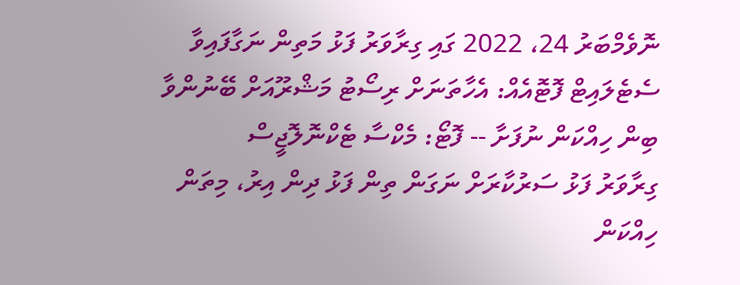ނޮވެމްބަރު 24، 2022 ގައި ގިރާވަރު ފަޅު މަތިން ނަގާފައިވާ ސެޓެލައިޓް ފޮޓޮއެއް: އެހާތަނަށް ރިސޯޓު މަޝްރޫއަށް ބޭނުންވާ ބިން ހިއްކަން ނުފަށާ -- ފޮޓޯ: މެކްސާ ޓެކްނޮލޮޖީސް
ގިރާވަރު ފަޅު ސަރުކާރަށް ނަގަން ތިން ފަޅު ދިން އިރު، މިތަން ހިއްކަން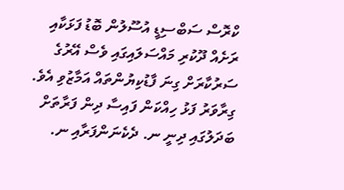ކްރޮސް ސަބްސިޑީ އުސޫލުން ބޮޑު ފަޅަކާއި ރަށެއް ދޫކުރި މައްސަލައިގައި ވެސް އޭރުގެ ސަރުކާރަށް ގިނަ ފާޑުކިޔުންތައް އަމާޒުވި އެވެ. ގިރާވަރު ފަޅު ހިއްކަން ފައިސާ ދިން ފަރާތަށް ބަދަލުގައި ދިނީ ނ. ދެކެނަންފަރާއި ނ.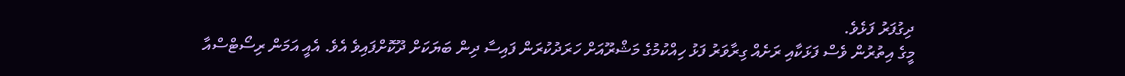ދިގުފަރު ފަޅެވެ.
މީގެ އިތުރުން ވެސް ފަޅަކާއި ރަށެއް ގިރާވަރު ފަޅު ހިއްކުމުގެ މަޝްރޫއަށް ހަރަދުކުރަން ފައިސާ ދިން ބަޔަކަށް ދޫކޮށްފައިވެ އެވެ. އެއީ އަމަން ރިސޯޓްސްއާ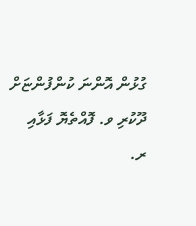ގުޅުން އޮންނަ ކުންފުންޏަށް ދޫކުރި ވ. ފޮއްތެޔޮ ފަޅާއި ރ.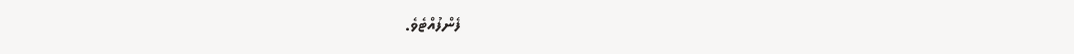ފެންފުއްޓެވެ.